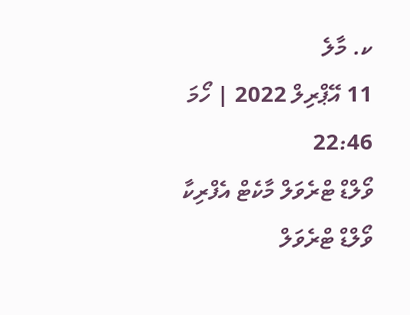ކ. މާލެ
11 އޭޕްރިލް 2022 | ހޯމަ 22:46
ވޯލްޑް ޓްރެވަލް މާކެޓް އެފްރިކާ
ވޯލްޑް ޓްރެވަލް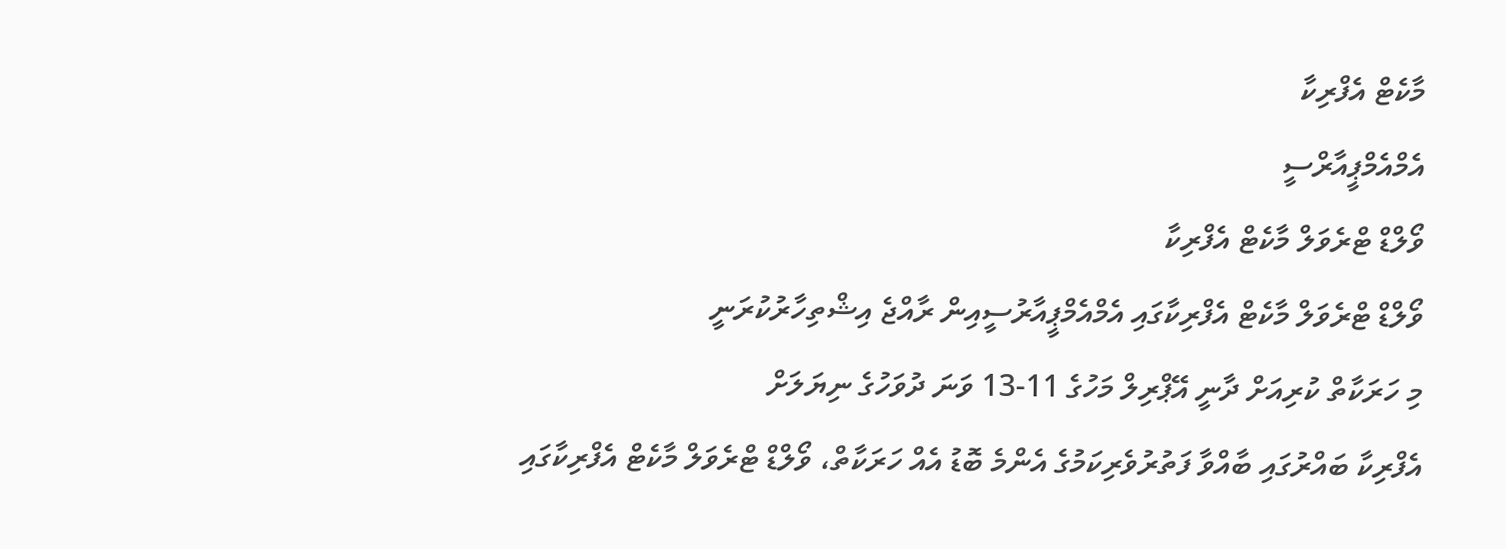މާކެޓް އެފްރިކާ
އެމްއެމްޕީއާރްސީ
ވޯލްޑް ޓްރެވަލް މާކެޓް އެފްރިކާ
ވޯލްޑް ޓްރެވަލް މާކެޓް އެފްރިކާގައި އެމްއެމްޕީއާރުސީއިން ރާއްޖެ އިޝްތިހާރުކުރަނީ
މި ހަރަކާތް ކުރިއަށް ދާނީ އޭޕްރިލް މަހުގެ 11-13 ވަނަ ދުވަހުގެ ނިޔަލަށް
އެފްރިކާ ބައްރުގައި ބާއްވާ ފަތުރުވެރިކަމުގެ އެންމެ ބޮޑު އެއް ހަރަކާތް، ވޯލްޑް ޓްރެވަލް މާކެޓް އެފްރިކާގައި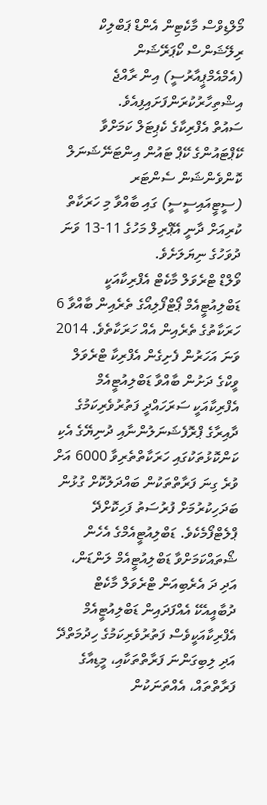މޯލްޑިވްސް މާކެޓިން އެންޑް ޕަބްލިކް ރިލޭޝަންސް ކޯޕަރޭޝަން (އެމްއެމްޕީއާރުސީ) އިން ރާއްޖެ އިޝްތިހާރުކުރަންފަށައިފިއެވެ.
ސައުތް އެފްރިކާގެ ކެޕިޓަލް ކަމަށްވާ ކޭޕްޓައުންގެ ކޭޕް ޓައުން އިންޓަނޭޝަނަލް ކޮންވެންޝަން ސެންޓަރ (ސީޓީއައިސީސީ) ގައި ބާއްވާ މި ހަރަކާތް ކުރިއަށް ދާނީ އޭޕްރިލް މަހުގެ 11-13 ވަނަ ދުވަހުގެ ނިޔަލަށެވެ.
ވޯލްޑް ޓްރެވަލް މާކެޓް އެފްރިކާއަކީ ޑަބްލިއުޓީއެމް ޕޯޓްފޯލިއޯގެ ތެރެއިން ބާއްވާ 6 ހަރަކާތުގެ ތެރެއިން އެއް ހަރަކާތެވެ. 2014 ވަނަ އަހަރުން ފެށިގެން އެފްރިކާ ޓްރެވަލް ވީކްގެ ދަށުން ބާއްވާ ޑަބްލިއުޓީއެމް އެފްރިކާއަކީ ސަރަހައްދީ ފަތުރުވެރިކަމުގެ ދާއިރާގެ ޕްރޮފެޝަނަލުންނާއި ދުނިޔޭގެ އެކި ކަންކޮޅުތަކުގައި ހަރަކާތްތެރިވާ 6000 އަށް ވުރެ ގިނަ ފަރާތްތަކުން ބައްދަލުކޮށް ގުޅުން ބަދަހިކުރުމަށް ފުރުސަތު ފަހިކޮށްދޭ ޕްލެޓްފޯމެކެވެ. ޑަބްލިއުޓީއެމްގެ އެހެން ޝޯތައްކަމަށްވާ ޑަބްލިއުޓީއެމް ލަންޑަން، އަދި ދަ އެރެބިއަން ޓްރެވަލް މާކެޓް ދުބާއީއެކޭ އެއްފަދައިން ޑަބްލިއުޓީއެމް އެފްރިކާއަކީވެސް ފަތުރުވެރިކަމުގެ ހިދުމަތްދޭ އަދި ލިބިގަންނަ ފަރާތްތަކާއި، މީޑިއާގެ ފަރާތްތައް، އެއްތަނަކުން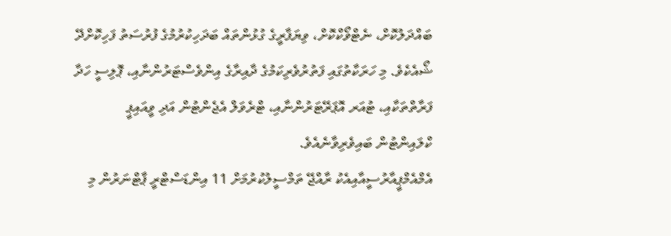ބައްދަލުކޮށް، ނެޓްވޯކްކޮށް، ވިޔަފާރީގެ ގުޅުންތައް ބަދަހިކުރުމުގެ ފުރުސަތު ފަހިކޮށްދޭ ޝޯއެކެވެ. މި ހަރަކާތުގައި ފަތުރުވެރިކަމުގެ ދާއިރާގެ އިންވެސްޓަރުންނާއި، ޕޮލިސީ ހަދާ ފަރާތްތަކާއި، ޓުއަރ އޮޕަރޭޓަރުންނާއި، ޓްރެވަލް އެޖެންޓުން އަދި ވީއައިޕީ ކްލައިންޓުން ބައިވެރިވާނެއެވެ.
އެމްއެމްޕީއާރުސީއާއިއެކު ރާއްޖޭ ތަމްސީލުކުރުމަށް 11 އިންޑަސްޓްރީ ޕާޓްނަރުން މި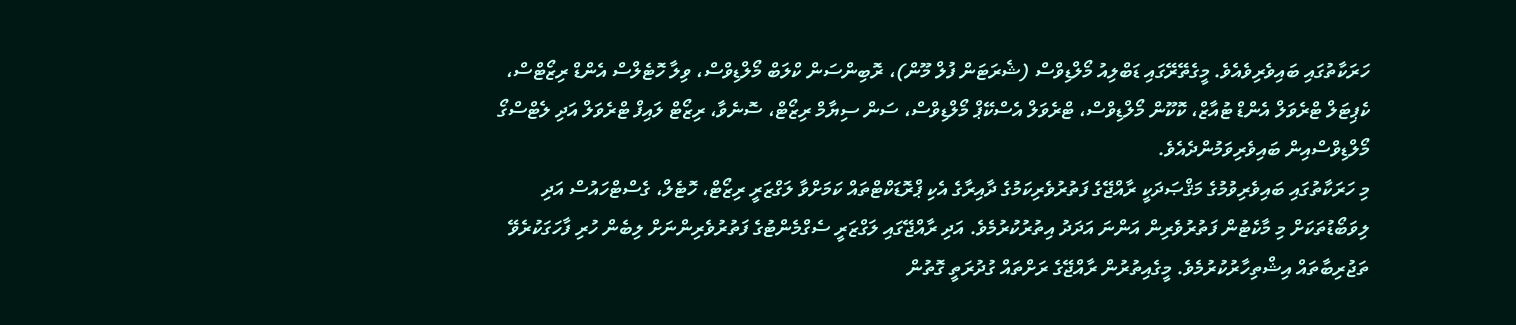ހަރަކާތުގައި ބައިވެރިވެއެވެ. މީގެތޭރޭގައި ޑަބްލިއު މޯލްޑިވްސް (ޝެރަޓަން ފުލް މޫން)، ރޮބިންސަން ކްލަބް މޯލްޑިވްސް، ވިލާ ހޮޓެލްސް އެންޑް ރިޒޯޓްސް، ކެޕިޓަލް ޓްރެވަލް އެންޑް ޓުއާޒް، ކޮކޫން މޯލްޑިވްސް، ޓްރެވަލް އެސްކޭޕް މޯލްޑިވްސް، ސަން ސިޔާމް ރިޒޯޓް، ސޮނެވާ، ރިޒޯޓް ލައިފް ޓްރެވަލް އަދި ލެޓްސްގޯ މޯލްޑިވްސްއިން ބައިވެރިވަމުންދެއެވެ.
މި ހަރަކާތުގައި ބައިވެރިވުމުގެ މަޤްޞަދަކީ ރާއްޖޭގެ ފަތުރުވެރިކަމުގެ ދާއިރާގެ އެކި ޕްރޮޑަކްޓްތައް ކަމަށްވާ ލަގްޒަރީ ރިޒޯޓް، ހޮޓެލް، ގެސްޓްހައުސް އަދި ލިވަބޯޑުތަކަށް މި މާކެޓުން ފަތުރުވެރިން އަންނަ އަދަދު އިތުރުކުރުމެވެ. އަދި ރާއްޖޭގައި ލަގްޒަރީ ސެގްމެންޓުގެ ފަތުރުވެރިންނަށް ލިބެން ހުރި ފާހަގަކުރެވޭ ތަޖުރިބާތައް އިޝްތިހާރުކުރުމެވެ. މީގެއިތުރުން ރާއްޖޭގެ ރަށްތައް ގުދުރަތީ ގޮތުން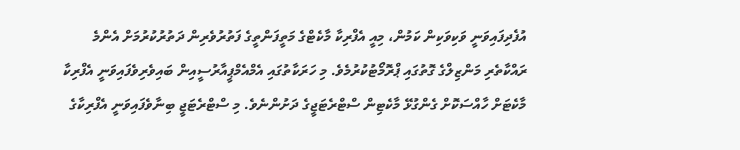އުފެދިފައިވަނީ ވަކިވަކިން ކަމުން، މިއީ އެފްރިކާ މާކެޓްގެ މަތީފަންތީގެ ފަތުރުވެރިން ދަތުރުކުރުމަށް އެންމެ ރައްކާތެރި މަންޒިލްގެ ގޮތުގައި ޕްރޮމޯޓުކުރުމެވެ. މި ހަރަކާތުގައި އެމްއެމްޕީއާރުސީއިން ބައިވެރިވެފައިވަނީ އެފްރިކާ މާކެޓަށް ހާއްސަކޮށް ގެންގުޅޭ މާކެޓިން ސްޓްރެޓަޖީގެ ދަށުންނެވެ. މި ސްޓްރެޓަޖީ ބިނާވެފައިވަނީ އެފްރިކާގެ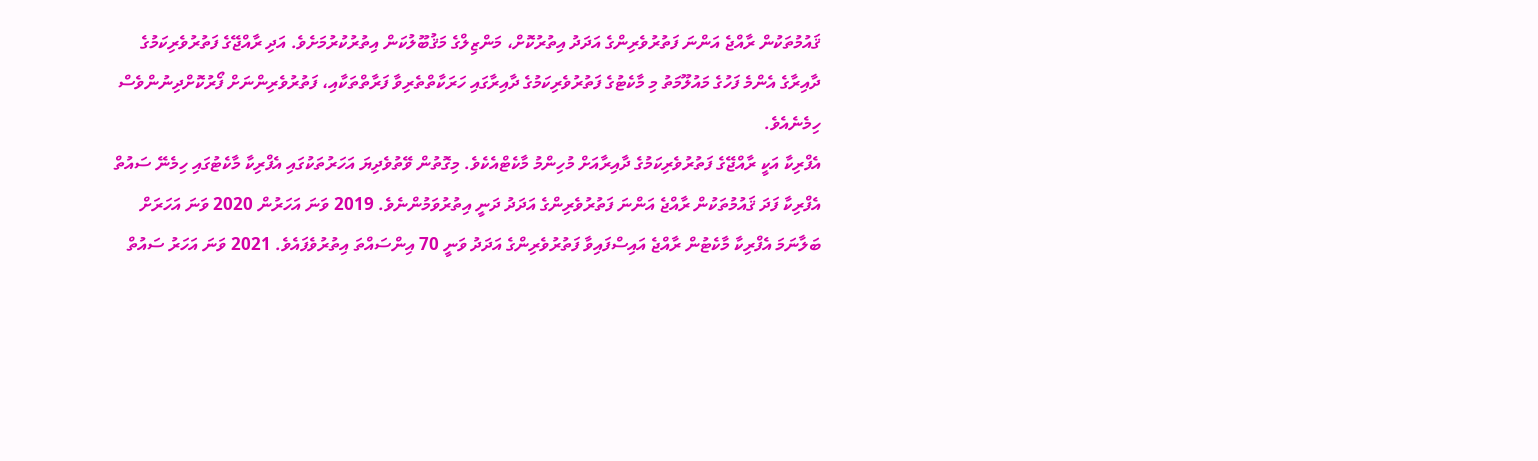ޤައުމުތަކުން ރާއްޖެ އަންނަ ފަތުރުވެރިންގެ އަދަދު އިތުރުކޮށް، މަންޒިލްގެ މަޤުބޫލުކަން އިތުރުކުރުމަށެވެ. އަދި ރާއްޖޭގެ ފަތުރުވެރިކަމުގެ ދާއިރާގެ އެންމެ ފަހުގެ މައުލޫމަތު މި މާކެޓުގެ ފަތުރުވެރިކަމުގެ ދާއިރާގައި ހަރަކާތްތެރިވާ ފަރާތްތަކާއި، ފަތުރުވެރިންނަށް ފޯރުކޮށްދިނުންވެސް ހިމެނެއެވެ.
އެފްރިކާ އަކީ ރާއްޖޭގެ ފަތުރުވެރިކަމުގެ ދާއިރާއަށް މުހިންމު މާކެޓްއެކެވެ. މިގޮތުން ވޭތުވެދިޔަ އަހަރުތަކުގައި އެފްރިކާ މާކެޓުގައި ހިމެނޭ ސައުތް އެފްރިކާ ފަދަ ޤައުމުތަކުން ރާއްޖެ އަންނަ ފަތުރުވެރިންގެ އަދަދު ދަނީ އިތުރުވަމުންނެވެ. 2019 ވަނަ އަހަރުން 2020 ވަނަ އަހަރަށް ބަލާނަމަ އެފްރިކާ މާކެޓުން ރާއްޖެ އައިސްފައިވާ ފަތުރުވެރިންގެ އަދަދު ވަނީ 70 އިންސައްތަ އިތުރުވެފައެވެ. 2021 ވަނަ އަހަރު ސައުތް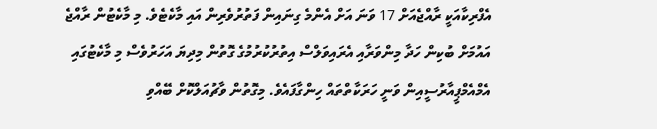އެފްރިކާއަކީ ރާއްޖެއަށް 17 ވަނަ އަށް އެންމެ ގިނައިން ފަތުރުވެރިން އައި މާކެޓެވެ. މި މާކެޓުން ރާއްޖެ އައުމަށް ބުކިން ހަދާ މިންވަރާއި އެރައިވަލްސް އިތުރުކުރުމުގެ ގޮތުން މިދިޔަ އަހަރުވެސް މި މާކެޓުގައި އެމްއެމްޕީއާރުސީއިން ވަނީ ހަރަކާތްތައް ހިންގާފައެވެ. މިގޮތުން ވާޗުއަލްކޮށް ބޭއްވި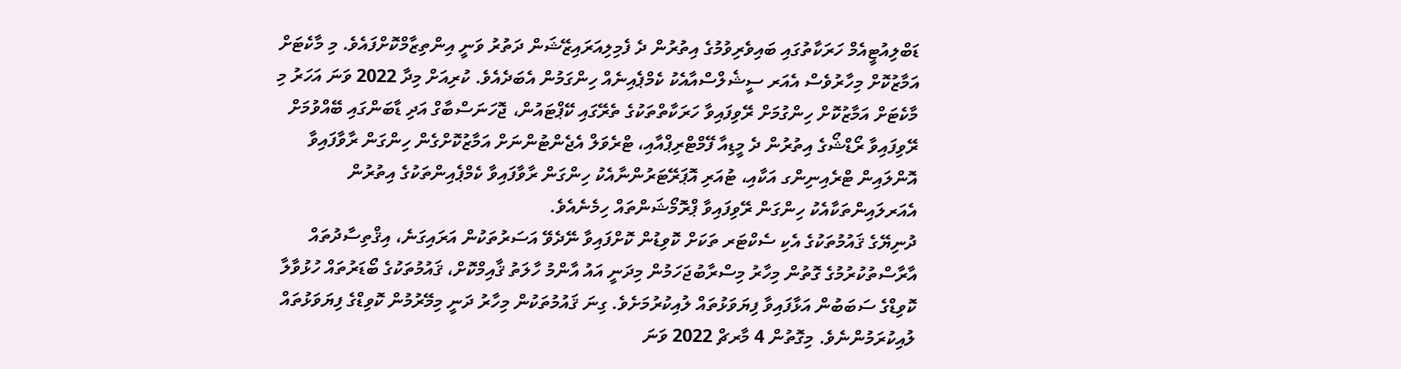ޑަބްލިއުޓީއެމް ހަރަކާތުގައި ބައިވެރިވުމުގެ އިތުރުން ދެ ފެމިލިއަރައިޒޭޝަން ދަތުރު ވަނީ އިންތިޒާމްކޮށްފައެވެ. މި މާކެޓަށް އަމާޒުކޮށް މިހާރުވެސް އެއަރ ސީޝެލްސްއާއެކު ކެމްޕެއިނެއް ހިންގަމުން އެބަދެއެވެ. ކުރިއަށް މިދާ 2022 ވަނަ އަހަރު މި މާކެޓަށް އަމާޒުކޮށް ހިންގުމަށް ރޭވިފައިވާ ހަރަކާތްތަކުގެ ތެރޭގައި ކޭޕްޓައުން، ޖޮހަނަސްބާގް އަދި ޑާބަންގައި ބޭއްވުމަށް ރޭވިފައިވާ ރޯޑްޝޯގެ އިތުރުން ދެ މީޑިއާ ފޭމްޓްރިޕްއާއި، ޓްރެވަލް އެޖެންޓުންނަށް އަމާޒުކޮށްގެން ހިންގަން ރާވާފައިވާ އޮންލައިން ޓްރެއިނިންގ އަކާއި، ޓުއަރި އޮޕަރޭޓަރުންނާއެކު ހިންގަން ރާވާފައިވާ ކެމްޕެއިންތަކުގެ އިތުރުން އެއަރލައިންތަކާއެކު ހިންގަން ރޭވިފައިވާ ޕްރޮމޯޝަންތައް ހިމެނެއެވެ.
ދުނިޔޭގެ ޤައުމުތަކުގެ އެކި ސެކްޓަރ ތަކަށް ކޮވިޑުން ކޮށްފައިވާ ނޭދެވޭ އަސަރުތަކުން އަރައިގަނެ، އިޤްތިސާދުތައް އާރާސްތުކުރުމުގެ ގޮތުން މިހާރު މިސްރާބުޖަހަމުން މިދަނީ އައު އާންމު ހާލަތު ޤާއިމްކޮށް، ޤައުމުތަކުގެ ބޯޑަރުތައް ހުޅުވާލާ ކޮވިޑްގެ ސަބަބުން އަޅާފައިވާ ފިޔަވަޅުތައް ލުއިކުރުމަށެވެ. ގިނަ ޤައުމުތަކުން މިހާރު ދަނީ މިމޭރުމުން ކޮވިޑްގެ ފިޔަވަޅުތައް ލުއިކުރަމުންނެވެ. މިގޮތުން 4 މާރޗް 2022 ވަނަ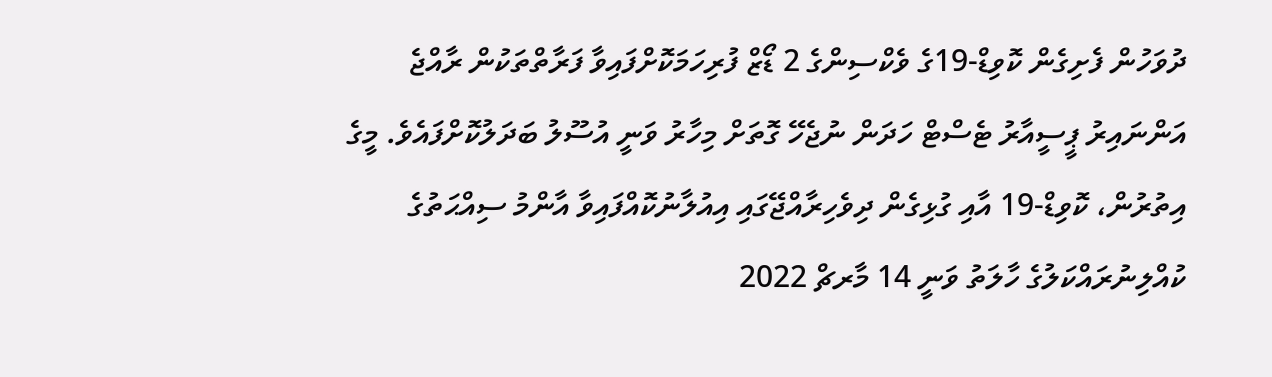ދުވަހުން ފެށިގެން ކޮވިޑް-19ގެ ވެކްސިންގެ 2 ޑޯޒް ފުރިހަމަކޮށްފައިވާ ފަރާތްތަކުން ރާއްޖެ އަންނައިރު ޕީސީއާރު ޓެސްޓް ހަދަން ނުޖެހޭ ގޮތަށް މިހާރު ވަނީ އުސޫލު ބަދަލުކޮށްފައެވެ. މީގެ އިތުރުން، ކޮވިޑް-19 އާއި ގުޅިގެން ދިވެހިރާއްޖޭގައި އިއުލާނުކޮއްފައިވާ އާންމު ސިއްޙަތުގެ ކުއްލިނުރައްކަލުގެ ހާލަތު ވަނީ 14 މާރޗް 2022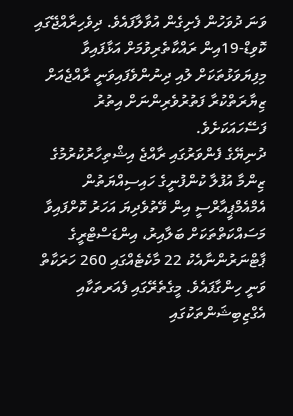ވަނަ ދުވަހުން ފެށިގެން އުވާލާފައެވެ. ދިވެހިރާއްޖޭގައި ކޮވިޑް-19އިން ރައްކާތެރިވުމަށް އަޅާފައިވާ މިފިޔަވަޅުތަކަށް ލުއި ދިނުންވެފައިވަނީ ރާއްޖެއަށް ޒިޔާރަތްކުރާ ފަތުރުވެރިންނަށް އިތުރު ފަސޭހައަކަށެވެ.
ދުނިޔޭގެ ފެންވަރުގައި ރާއްޖެ އިޝްތިހާރުކުރުމުގެ ޒިންމާ އުފުލާ ކުންފުނީގެ ހައިސިއްޔަތުން އެމްއެމްޕީއާރްސީ އިން ވޭތުވެދިޔަ އަހަރު ކޮށްފައިވާ މަސައްކަތްތަކަށް ބަލާއިރު، އިންޑަސްޓްރީގެ ޕާޓްނަރުންނާއެކު 22 މާކެޓެއްގައި 260 ހަރަކާތް ވަނީ ހިންގާފައެވެ. މީގެތެރޭގައި ފެއަރތަކާއި އެގްޒިބިޝަންތަކުގައި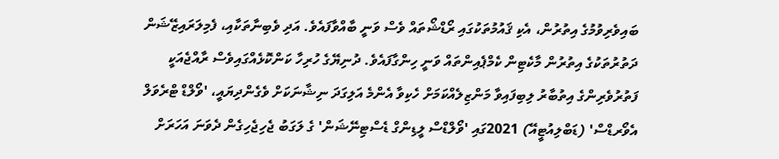ބައިވެރިވުމުގެ އިތުރުން، އެކި ޤައުމުތަކުގައި ރޯޑްޝޯތައް ވެސް ވަނީ ބާއްވާފައެވެ. އަދި ވެބިނާތަކާއި، ފެމިލަރައިޒޭޝަން ދަތުރުތަކުގެ އިތުރުން މާކެޓިން ކެމްޕެއިންތައް ވަނީ ހިންގާފައެވެ. ދުނިޔޭގެ ހުރިހާ ކަންކޮޅެއްގައިވެސް ރާއްޖެއަކީ ފަތުރުވެރިންގެ އިތުބާރު ލިބިފައިވާ މަންޒިލެއްކަމަށް ހެކިވާ އެންމެ އަލިގަދަ ނިޝާނަކަށް ވެގެންދިޔައީ، 'ވޯލްޑް ޓްރެވަލް އެވޯރޑްސް' (ޑަބްލިއުޓީއޭ) 2021ގައި 'ވޯލްޑްސް ލީޑިންގް ޑެސްޓިނޭޝަން' ގެ ލަގަބު ޖެހިޖެހިގެން ދެވަނަ އަހަރަށް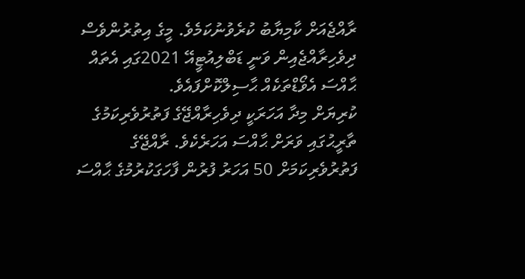ރާއްޖެއަށް ކާމިޔާބު ކުރެވުނުކަމެވެ. މީގެ އިތުރުންވެސް ދިވެހިރާއްޖެއިން ވަނީ ޑަބްލިއުޓީއޭ 2021ގައި އެތައް ޙާއްސަ އެވޯޑްތަކެއް ޙާސިލްކޮށްފައެވެ.
ކުރިޔަށް މިދާ އަހަރަކީ ދިވެހިރާއްޖޭގެ ފަތުރުވެރިކަމުގެ ތާރީޙުގައި ވަރަށް ޙާއްސަ އަހަރެކެވެ. ރާއްޖޭގެ ފަތުރުވެރިކަމަށް 50 އަހަރު ފުރުން ފާހަގަކުރުމުގެ ޙާއްސަ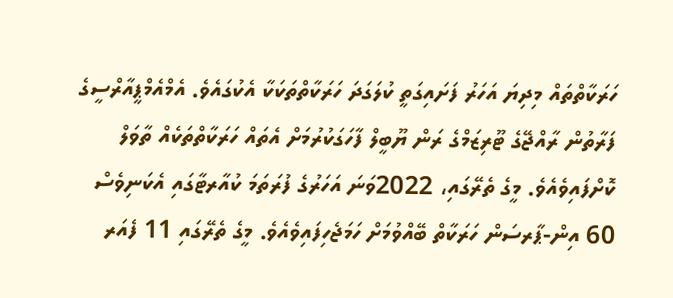ހަރަކާތްތައް މިދިޔަ އަހަރު ފަށައިގަތީ ކުލަގަދަ ހަރަކާތްތަކަކާ އެކުގައެވެ. އެމްއެމްޕީއާރްސީގެ ފަރާތުން ރާއްޖޭގެ ޓޫރިޒަމްގެ ރަން ޔޫބީލް ފާހަގަކުރުމަށް އެތައް ހަރަކާތްތަކެއް ތާވަލް ކޮށްފައިވެއެވެ. މީގެ ތެރޭގައި، 2022ވަނަ އަހަރުގެ ފުރަތަމަ ކުއާރޓާގައި އެކަނިވެސް 60 އިން-ޕާރސަން ހަރަކާތް ބޭއްވުމަށް ހަމަޖެހިފައިވެއެވެ. މީގެ ތެރޭގައި 11 ފެއަރ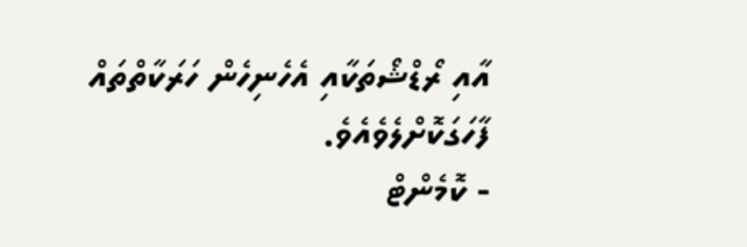އާއި ރޯޑްޝޯތަކާއި އެހެނިހެން ހަރަކާތްތައް ފާހަގަކޮށްލެވެއެވެ.
- ކޮމެންޓް